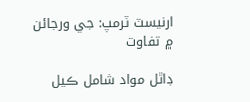ارنيسٽ ٽرمپ: جي ورجائن ۾ تفاوت

ڊاٿل مواد شامل ڪيل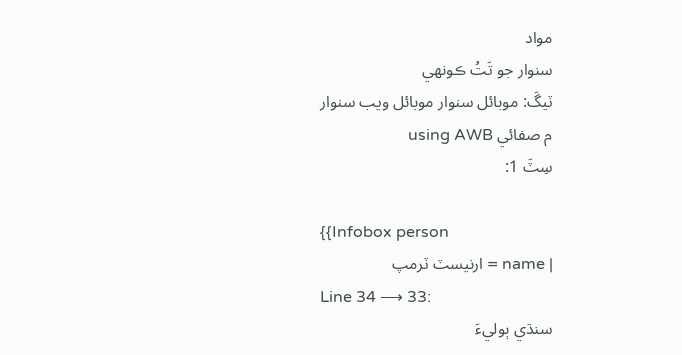مواد
سنوار جو تَتُ ڪونهي
ٽيگَ: موبائل سنوار موبائل ويب سنوار
م صفائي using AWB
سِٽَ 1:

{{Infobox person
| name = ارنيسٽ ٽرمپ
Line 34 ⟶ 33:
سنڌي ٻوليءَ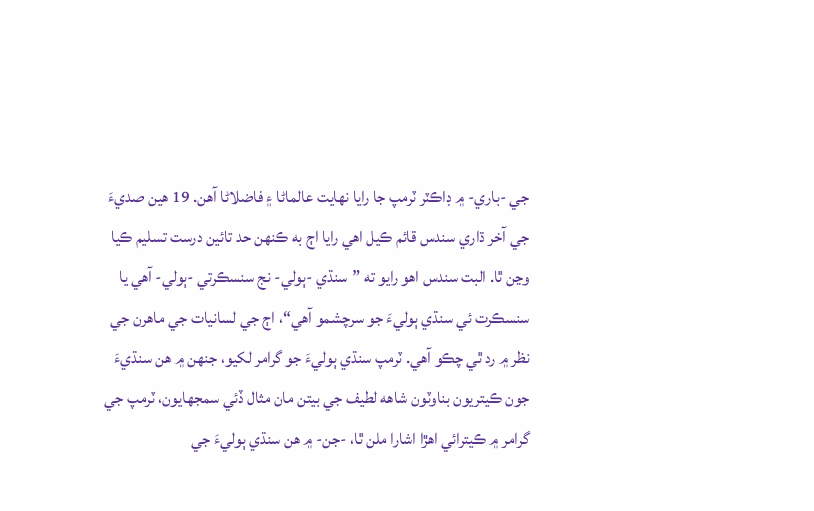جي -باري- ۾ ڊاڪٽر ٽرمپ جا رايا نهايت عالماڻا ۽ فاضلاڻا آهن. 19 هين صديءَ جي آخر ڌاري سندس قائم ڪيل اهي رايا اڄ به ڪنهن حد تائين درست تسليم ڪيا وڃن ٿا. البت سندس اهو رايو ته ”سنڌي -ٻولي- نج سنسڪرتي -ٻولي- آهي يا سنسڪرت ئي سنڌي ٻوليءَ جو سرچشمو آهي“، اڄ جي لسانيات جي ماهرن جي نظر ۾ رد ٿي چڪو آهي. ٽرمپ سنڌي ٻوليءَ جو گرامر لکيو، جنهن ۾ هن سنڌيءَ جون ڪيتريون بناوٽون شاهه لطيف جي بيتن مان مثال ڏئي سمجهايون، ٽرمپ جي گرامر ۾ ڪيترائي اهڙا اشارا ملن ٿا، -جن- ۾ هن سنڌي ٻوليءَ جي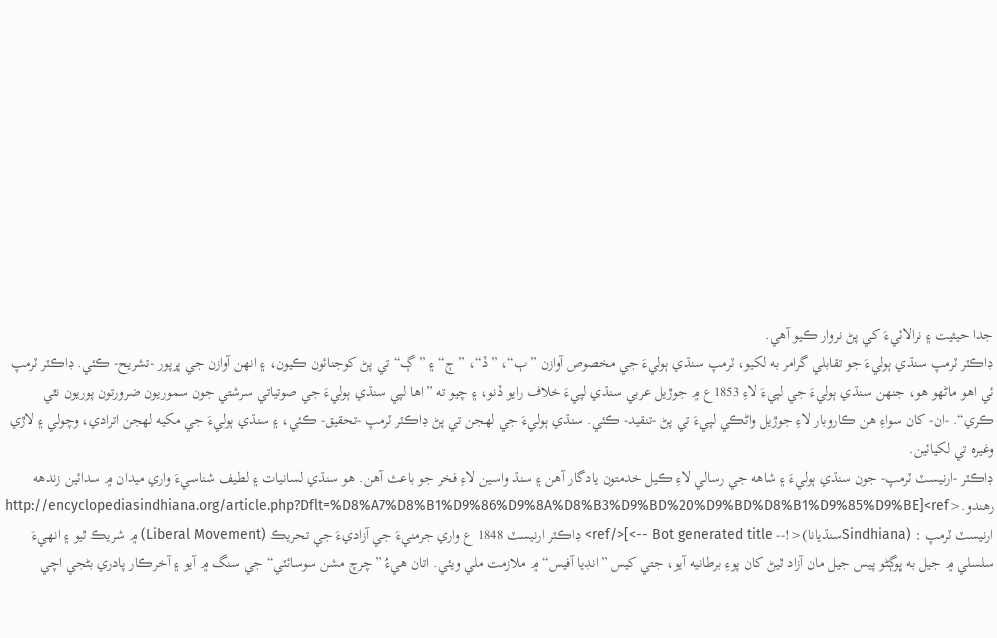جدا حيثيت ۽ نرالائيءَ کي پڻ نروار ڪيو آهي.
ڊاڪٽر ٽرمپ سنڌي ٻوليءَ جو تقابلي گرامر به لکيو، ٽرمپ سنڌي ٻوليءَ جي مخصوص آوازن ”ٻ“، ”ڏ“، ”ڄ“ ۽ ”ڳ“ تي پڻ کوجنائون ڪيون، ۽ انهن آوازن جي ڀرپور -تشريح- ڪئي. ڊاڪٽر ٽرمپ ئي اهو ماڻهو هو، جنهن سنڌي ٻوليءَ جي لپيءَ لاءِ 1853ع ۾ جوڙيل عربي سنڌي لپيءَ خلاف رايو ڏنو، ۽ چيو ته ”اها لپي سنڌي ٻوليءَ جي صوتياتي سرشتي جون سموريون ضرورتون پوريون نٿي ڪري“. -ان- کان سواءِ هن ڪاروبار لاءِ جوڙيل واڻڪي لپيءَ تي پڻ -تنقيد- ڪئي. سنڌي ٻوليءَ جي لهجن تي پڻ ڊاڪٽر ٽرمپ -تحقيق- ڪئي، ۽ سنڌي ٻوليءَ جي مکيه لهجن اترادي، وچولي ۽ لاڙي وغيره تي لکيائين.
ڊاڪٽر -ارنيسٽ ٽرمپ- جون سنڌي ٻوليءَ ۽ شاهه جي رسالي لاءِ ڪيل خدمتون يادگار آهن ۽ سنڌ واسين لاءِ فخر جو باعث آهن. هو سنڌي لسانيات ۽ لطيف شناسيءَ واري ميدان ۾ سدائين زندهه رهندو.<ref>[http://encyclopediasindhiana.org/article.php?Dflt=%D8%A7%D8%B1%D9%86%D9%8A%D8%B3%D9%BD%20%D9%BD%D8%B1%D9%85%D9%BE ارنيسٽ ٽرمپ : (Sindhianaسنڌيانا)<!-- Bot generated title -->]</ref> ڊاڪٽر ارنيسٽ 1848 ع واري جرمنيءَ جي آزاديءَ جي تحريڪ (Liberal Movement) ۾ شريڪ ٿيو ۽ انهيءَ سلسلي ۾ جيل به ڀوڳڻو پيس جيل مان آزاد ٿيڻ کان پوءِ برطانيه آيو، جتي کيس ”انڊيا آفيس“ ۾ ملازمت ملي ويئي. اتان هيءُ ”چرچ مشن سوسائٽي“ جي سنگ ۾ آيو ۽ آخرڪار پادري بڻجي اچي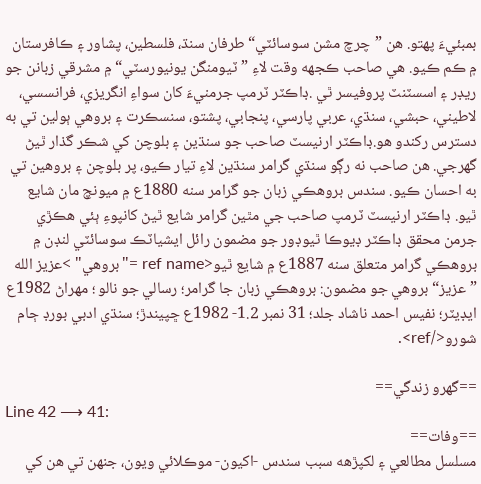بمبئيءَ پهتو. هن ”چرچ مشن سوسائٽي“ طرفان سنڌ، فلسطين، پشاور ۽ ڪافرستان ۾ ڪم ڪيو. هي صاحب ڪجهه وقت لاءِ ”ٽيومنگن يونيورسٽي“ ۾ مشرقي زبانن جو ريڊر ۽ اسسٽنٽ پروفيسر ٿي .ڊاڪٽر ٽرمپ جرمنيءَ کان سواءِ انگريزي، فرانسسي، لاطيني، حبشي، سنڌي، عربي پارسي، پنجابي، پشتو، سنسڪرت ۽ بروهي ٻولين تي به دسترس رکندو ھو.ڊاڪٽر ارنيسٽ صاحب جو سنڌين ۽ بلوچن کي شڪر گذار ٿيڻ گهرجي. هن صاحب نه رڳو سنڌي گرامر سنڌين لاءِ تيار ڪيو، پر بلوچن ۽ بروهين تي به احسان ڪيو. سندس بروهڪي زبان جو گرامر سنه 1880ع ۾ ميونچ مان شايع ٿيو. ڊاڪٽر ارنيسٽ ٽرمپ صاحب جي مٿين گرامر شايع ٿيڻ کانپوءِ ٻئي هڪڙي جرمن محقق ڊاڪٽر ڊيوڪا ٿيوڊور جو مضمون رائل ايشياٽڪ سوسائٽي لنڊن ۾ بروهڪي گرامر متعلق سنه 1887ع ۾ شايع ٿيو<ref name ="بروھي" >عزيز الله ”عزيز“ بروهي جو مضمون: بروهڪي زبان جا گرامر؛ رسالي جو نالو ؛ مهراڻ 1982ع ايڊيٽر؛ نفيس احمد ناشاد جلد؛ 31 نمبر 1.2- 1982ع ڇپيندڙ؛ سنڌي ادبي بورڊ ڄام شورو</ref>.

==گھرو زندگي==
Line 42 ⟶ 41:
==وفات==
مسلسل مطالعي ۽ لکپڙهه سبب سندس -اکيون- موڪلائي ويون، جنهن تي هن کي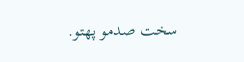سخت صدمو پهتو.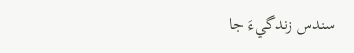سندس زندگيءَ جا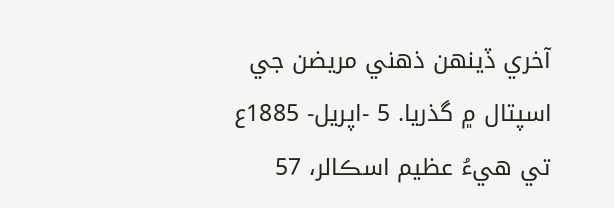آخري ڏينهن ذهني مريضن جي اسپتال ۾ گذريا. 5 -اپريل- 1885ع تي هيءُ عظيم اسڪالر، 57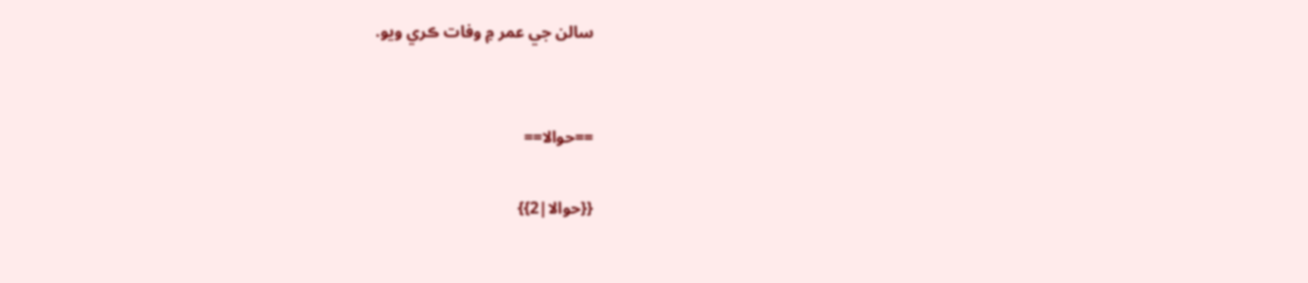سالن جي عمر ۾ وفات ڪري ويو.


==حوالا==

{{حوالا|2}}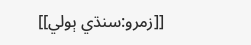[[زمرو:سنڌي ٻولي]]